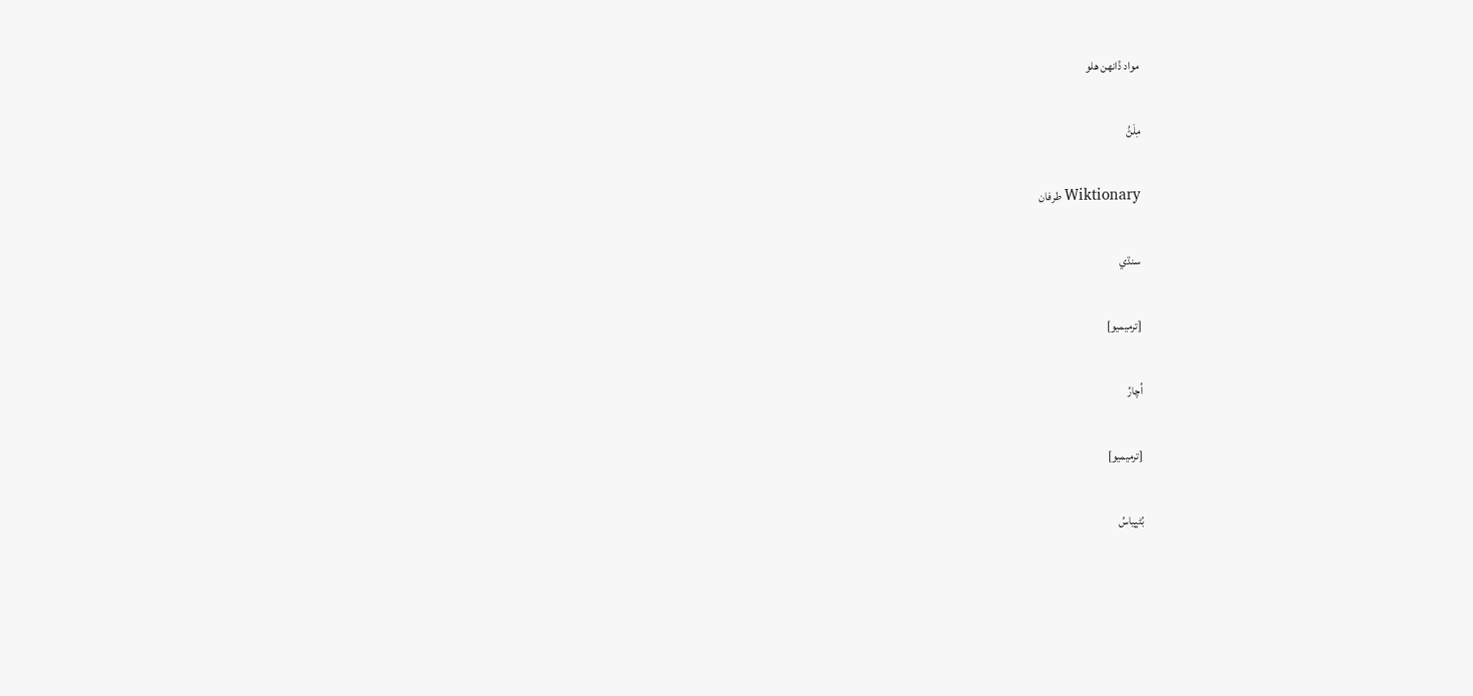مواد ڏانھن هلو

مِلَڻُ

Wiktionary طرفان

سنڌي

[ترميميو]

اُچارُ

[ترميميو]

بُڻڀياسُ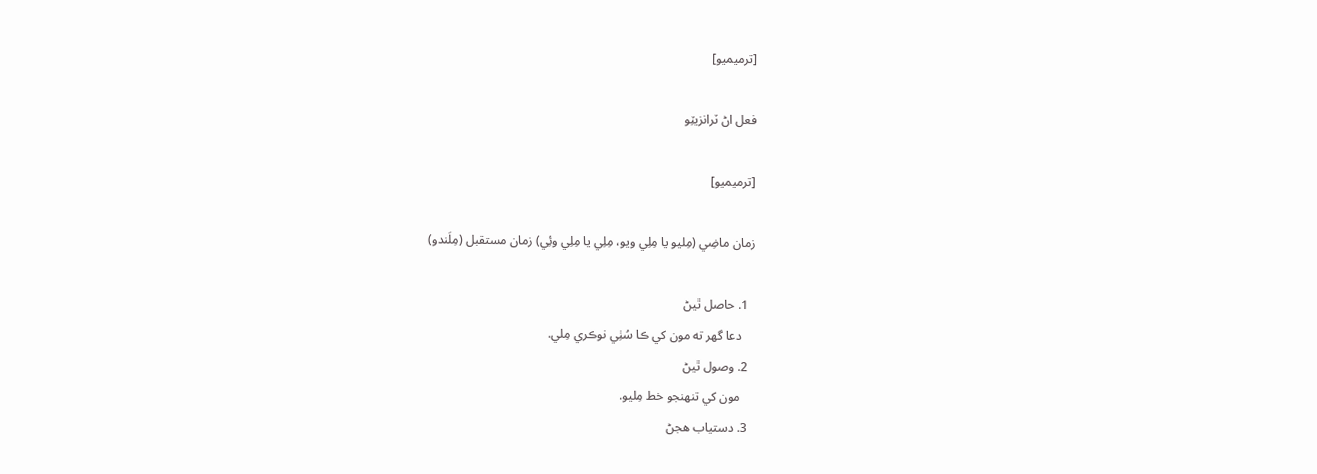[ترميميو]

فعل اڻ ٽرانزيٽِو

[ترميميو]

زمان ماضِي (مِليو يا مِلِي ويو، مِلِي يا مِلِي وئِي) زمان مستقبل (مِلَندو)

  1. حاصل ٿيڻ
    دعا گھر ته مون کي ڪا سُٺِي نوڪري مِلي.
  2. وصول ٿيڻ
    مون کي تنهنجو خط مِليو.
  3. دستياب هجڻ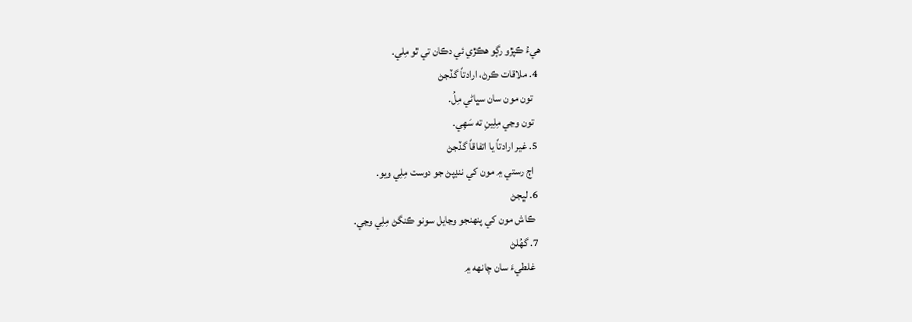هيءُ ڪپڙو رڳو هڪڙي ئي دڪان تي ٿو مِلي.
  4. ملاقات ڪرڻ، ارادتاً گڏجڻ
    تون مون سان سڀاڻي مِلُ.
    تون وڃي مِلِينِ ته سَهِي.
  5. غير ارادتاً يا اتفاقاً گڏجڻ
    اڄ رستي ۾ مون کي ننڍپڻ جو دوست مِلِي ويو.
  6. لڀجڻ
    ڪاش مون کي پنهنجو وڃايل سونو ڪنگڻ مِلِي وڃي.
  7. گھُلڻ
    غلطيءَ سان چانهه ۾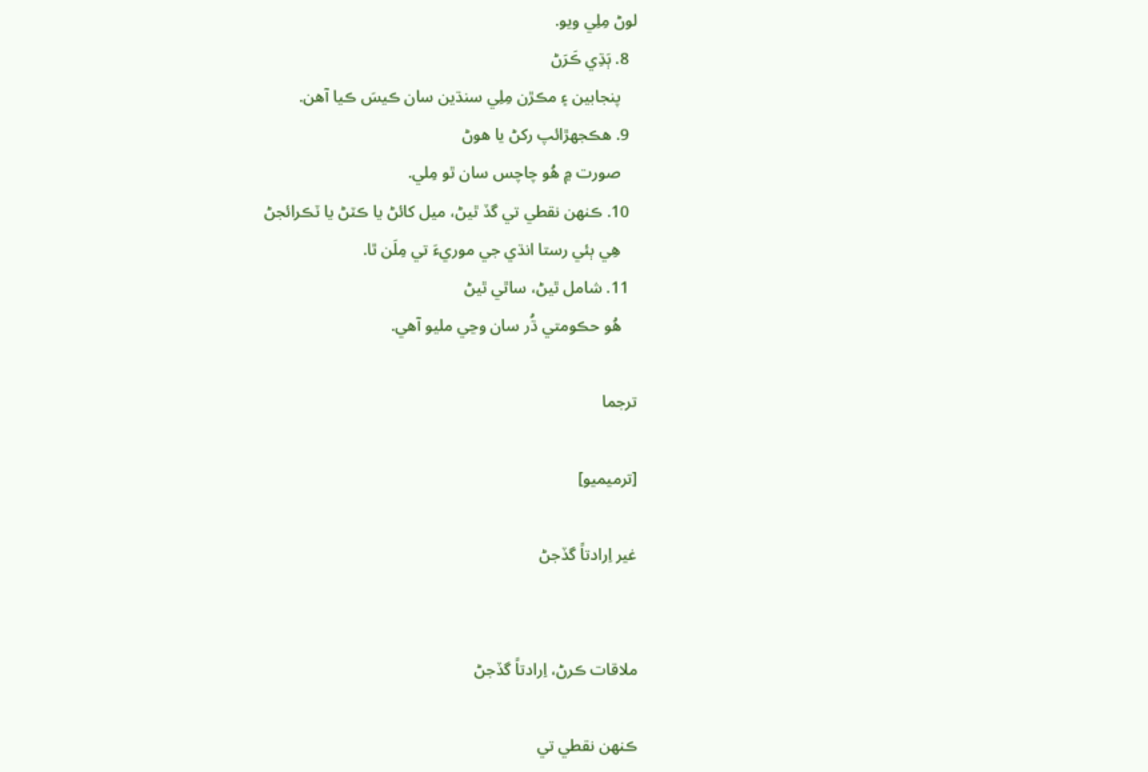لوڻ مِلِي ويو.
  8. ٻَڌِي ڪَرَڻ
    پنجابين ۽ مڪڙن مِلِي سنڌين سان ڪيسَ ڪيا آهن.
  9. هڪجهڙائپ رکڻ يا هوڻ
    صورت ۾ هُو چاچس سان ٿو مِلي.
  10. ڪنهن نقطي تي گڏ ٿيڻ، ميل کائڻ يا ڪٽڻ يا ٽڪرائجڻ
    هِي ٻئي رستا انڌي جي موريءَ تي مِلَن ٿا.
  11. شامل ٿيڻ، ساٿي ٿيڻ
    هُو حڪومتي ڌُر سان وڃي مليو آهي.

ترجما

[ترميميو]

غير اِرادتاً گڏجڻ


ملاقات ڪرڻ، اِرادتاً گڏجڻ

ڪنهن نقطي تي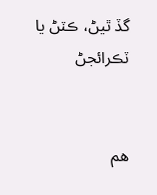گڏ ٿيڻ، ڪٽڻ يا ٽڪرائجڻ


هم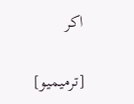اکر

[ترميميو]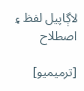لاڳاپيل لفظ ۽ اصطلاح

[ترميميو]